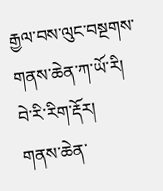རྒྱལ་བས་ལུང་བསྔགས་གནས་ཆེན་ཀ་ཡོ་རི།
བེ་རི་རིག་རྡོར།       གནས་ཆེན་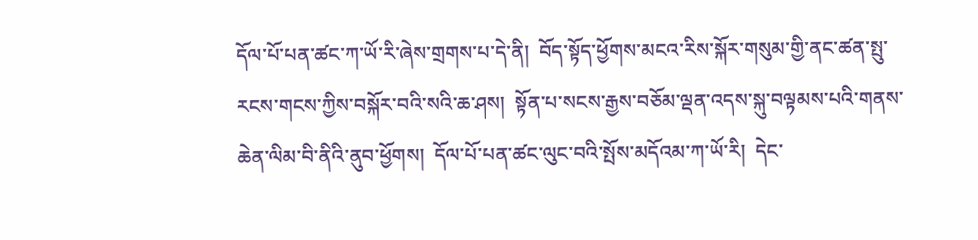དོལ་པོ་པན་ཚང་ཀ་ཡོ་རི་ཞེས་གྲགས་པ་དེ་ནི།  བོད་སྟོད་ཕྱོགས་མངའ་རིས་སྐོར་གསུམ་གྱི་ནང་ཚན་སྤུ་རངས་གངས་ཀྱིས་བསྐོར་བའི་སའི་ཆ་ཤས།  སྟོན་པ་སངས་རྒྱས་བཅོམ་ལྡན་འདས་སྐུ་བལྟམས་པའི་གནས་ཆེན་ལིམ་བི་ནིའི་ནུབ་ཕྱོགས།  དོལ་པོ་པན་ཚང་ལུང་བའི་སྤོས་མདོའམ་ཀ་ཡོ་རི།  དེང་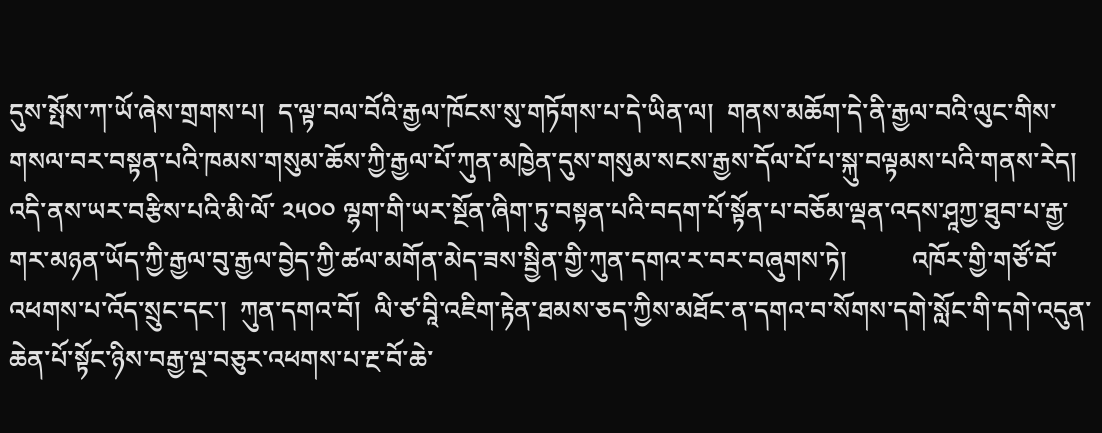དུས་སྤོས་ཀ་ཡོ་ཞེས་གྲགས་པ།  ད་ལྟ་བལ་བོའི་རྒྱལ་ཁོངས་སུ་གཏོགས་པ་དེ་ཡིན་ལ།  གནས་མཆོག་དེ་ནི་རྒྱལ་བའི་ལུང་གིས་གསལ་བར་བསྟན་པའི་ཁམས་གསུམ་ཆོས་ཀྱི་རྒྱལ་པོ་ཀུན་མཁྱེན་དུས་གསུམ་སངས་རྒྱས་དོལ་པོ་པ་སྐུ་བལྟམས་པའི་གནས་རེད།  འདི་ནས་ཡར་བརྩིས་པའི་མི་ལོ་ ༢༥༠༠ ལྷག་གི་ཡར་སྔོན་ཞིག་ཏུ་བསྟན་པའི་བདག་པོ་སྟོན་པ་བཅོམ་ལྡན་འདས་ཤཱཀྱ་ཐུབ་པ་རྒྱ་གར་མཉན་ཡོད་ཀྱི་རྒྱལ་བུ་རྒྱལ་བྱེད་ཀྱི་ཚལ་མགོན་མེད་ཟས་སྦྱིན་གྱི་ཀུན་དགའ་ར་བར་བཞུགས་ཏེ།          འཁོར་གྱི་གཙོ་བོ་འཕགས་པ་འོད་སྲུང་དང་།  ཀུན་དགའ་བོ།  ལི་ཙ་བཱི་འཇིག་རྟེན་ཐམས་ཅད་ཀྱིས་མཐོང་ན་དགའ་བ་སོགས་དགེ་སློང་གི་དགེ་འདུན་ཆེན་པོ་སྟོང་ཉིས་བརྒྱ་ལྔ་བཅུར་འཕགས་པ་རྔ་བོ་ཆེ་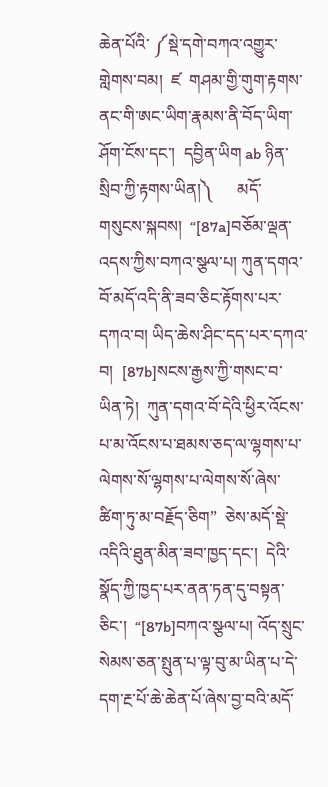ཆེན་པོའི་ ༼སྡེ་དགེ་བཀའ་འགྱུར་གླེགས་བམ།  ཛ  གཤམ་གྱི་གུག་རྟགས་ནང་གི་ཨང་ཡིག་རྣམས་ནི་བོད་ཡིག་ཤོག་ངོས་དང་།  དབྱིན་ཡིག ab ཉིན་སྲིབ་ཀྱི་རྟགས་ཡིན།༽      མདོ་གསུངས་སྐབས།  “[87a]བཅོམ་ལྡན་འདས་ཀྱིས་བཀའ་སྩལ་པ། ཀུན་དགའ་བོ་མདོ་འདི་ནི་ཟབ་ཅིང་རྟོགས་པར་དཀའ་བ། ཡིད་ཆེས་ཤིང་དད་པར་དཀའ་བ།  [87b]སངས་རྒྱས་ཀྱི་གསང་བ་ཡིན་ཏེ།  ཀུན་དགའ་བོ་དེའི་ཕྱིར་འོངས་པ་མ་འོངས་པ་ཐམས་ཅད་ལ་ལྷགས་པ་ལེགས་སོ་ལྷགས་པ་ལེགས་སོ་ཞེས་ཚིག་ཏུ་མ་བརྗོད་ཅིག”  ཅེས་མདོ་སྡེ་འདིའི་ཐུན་མིན་ཟབ་ཁྱད་དང་།  དེའི་སྣོད་ཀྱི་ཁྱད་པར་ནན་ཏན་དུ་བསྟན་ཅིང་།  “[87b]བཀའ་སྩལ་པ། འོད་སྲུང་སེམས་ཅན་སྤུན་པ་ལྟ་བུ་མ་ཡིན་པ་དེ་དག་རྔ་པོ་ཆེ་ཆེན་པོ་ཞེས་བྱ་བའི་མདོ་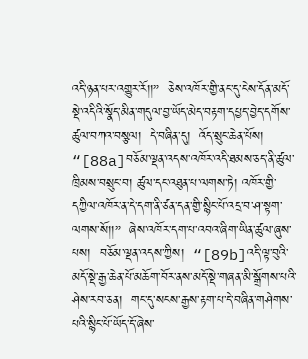འདི་ཉན་པར་འགྱུར་རོ།།”  ཅེས་འཁོར་གྱི་ནང་དུ་ངེས་དོན་མདོ་སྡེ་འདིའི་སྣོད་མིན་གདུལ་བྱ་ཡོད་མེད་བརྟག་དཔྱད་བྱེད་དགོས་ཚུལ་བཀའ་བསྩལ།  དེ་བཞིན་དུ།  འོད་སྲུང་ཆེན་པོས།  “[88a]བཅོམ་ལྡན་འདས་འཁོར་འདི་ཐམས་ཅད་ནི་ཚུལ་ཁྲིམས་བསྲུང་བ། ཚུལ་དང་འཐུན་པ་ལགས་ཏེ། འཁོར་གྱི་དཀྱིལ་འཁོར་ན་དེ་དག་ནི་ཙན་དན་གྱི་སྙིང་པོ་འདྲ་བ་ཤ་སྟག་ལགས་སོ།།”  ཞེས་འཁོར་དག་པ་འབའ་ཞིག་ཡིན་ཚུལ་ཞུས་པས།  བཅོམ་ལྡན་འདས་ཀྱིས།  “[89b]འདི་ལྟ་བུའི་མདོ་སྡེ་རྒྱ་ཆེན་པོ་མཆོག་བོར་ནས་མདོ་སྡེ་གཞན་མི་སྒྲོགས་པའི་ཤེས་རབ་ཅན།  གང་དུ་སངས་རྒྱས་རྟག་པ་དེ་བཞིན་གཤེགས་པའི་སྙིང་པོ་ཡོད་དོ་ཞེས་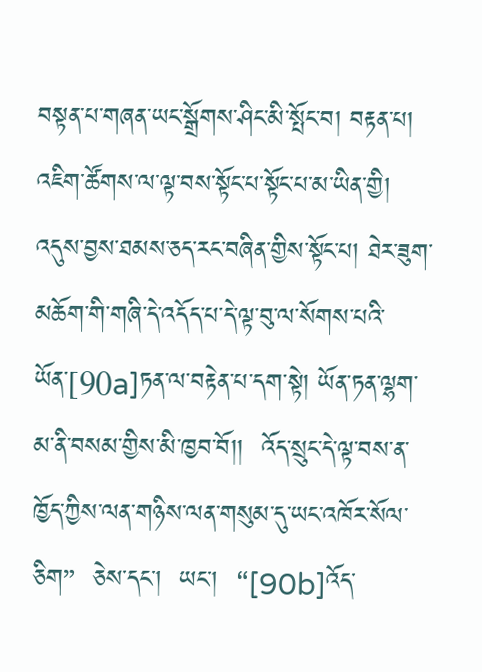བསྟན་པ་གཞན་ཡང་སྒྲོགས་ཤིང་མི་སྤོང་བ། བརྟན་པ། འཇིག་ཚོགས་ལ་ལྟ་བས་སྟོང་པ་སྟོང་པ་མ་ཡིན་གྱི། འདུས་བྱས་ཐམས་ཅད་རང་བཞིན་གྱིས་སྟོང་པ། ཐེར་ཟུག་མཆོག་གི་གཞི་དེ་འདོད་པ་དེ་ལྟ་བུ་ལ་སོགས་པའི་ཡོན་[90a]ཏན་ལ་བརྟེན་པ་དག་སྟེ། ཡོན་ཏན་ལྷག་མ་ནི་བསམ་གྱིས་མི་ཁྱབ་བོ།།  འོད་སྲུང་དེ་ལྟ་བས་ན་ཁྱོད་ཀྱིས་ལན་གཉིས་ལན་གསུམ་དུ་ཡང་འཁོར་སོལ་ཅིག”  ཅེས་དང་།  ཡང་།  “[90b]འོད་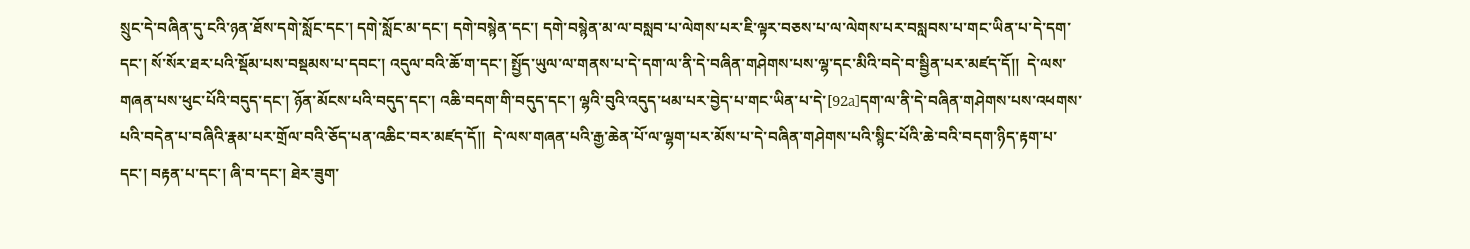སྲུང་དེ་བཞིན་དུ་ངའི་ཉན་ཐོས་དགེ་སློང་དང་། དགེ་སློང་མ་དང་། དགེ་བསྙེན་དང་། དགེ་བསྙེན་མ་ལ་བསླབ་པ་ལེགས་པར་ཇི་ལྟར་བཅས་པ་ལ་ལེགས་པར་བསླབས་པ་གང་ཡིན་པ་དེ་དག་དང་། སོ་སོར་ཐར་པའི་སྡོམ་པས་བསྡམས་པ་དབང་། འདུལ་བའི་ཆོ་ག་དང་། སྤྱོད་ཡུལ་ལ་གནས་པ་དེ་དག་ལ་ནི་དེ་བཞིན་གཤེགས་པས་ལྷ་དང་མིའི་བདེ་བ་སྦྱིན་པར་མཛད་དོ།།  དེ་ལས་གཞན་པས་ཕུང་པོའི་བདུད་དང་། ཉོན་མོངས་པའི་བདུད་དང་། འཆི་བདག་གི་བདུད་དང་། ལྷའི་བུའི་འདུད་ཕམ་པར་བྱེད་པ་གང་ཡིན་པ་དེ་[92a]དག་ལ་ནི་དེ་བཞིན་གཤེགས་པས་འཕགས་པའི་བདེན་པ་བཞིའི་རྣམ་པར་གྲོལ་བའི་ཅོད་པན་འཆིང་བར་མཛད་དོ།།  དེ་ལས་གཞན་པའི་རྒྱ་ཆེན་པོ་ལ་ལྷག་པར་མོས་པ་དེ་བཞིན་གཤེགས་པའི་སྙིང་པོའི་ཆེ་བའི་བདག་ཉིད་རྟག་པ་དང་། བརྟན་པ་དང་། ཞི་བ་དང་། ཐེར་ཟུག་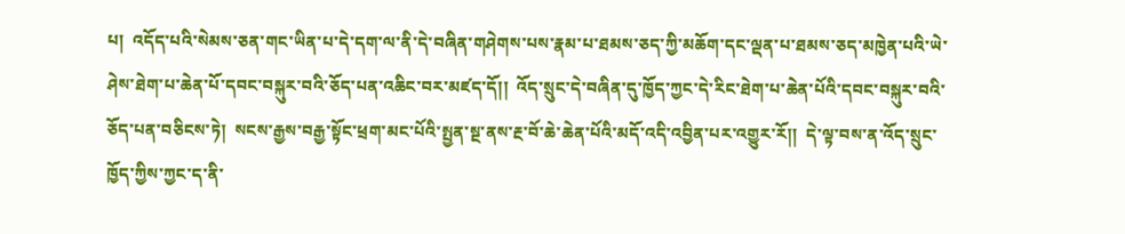པ།  འདོད་པའི་སེམས་ཅན་གང་ཡིན་པ་དེ་དག་ལ་ནི་དེ་བཞིན་གཤེགས་པས་རྣམ་པ་ཐམས་ཅད་ཀྱི་མཆོག་དང་ལྡན་པ་ཐམས་ཅད་མཁྱེན་པའི་ཡེ་ཤེས་ཐེག་པ་ཆེན་པོ་དབང་བསྐུར་བའི་ཅོད་པན་འཆིང་བར་མཛད་དོ།།  འོད་སྲུང་དེ་བཞིན་དུ་ཁྱོད་ཀྱང་དེ་རིང་ཐེག་པ་ཆེན་པོའི་དབང་བསྐུར་བའི་ཅོད་པན་བཅིངས་ཏེ།  སངས་རྒྱས་བརྒྱ་སྟོང་ཕྲག་མང་པོའི་སྤྱན་སྔ་ནས་རྔ་བོ་ཆེ་ཆེན་པོའི་མདོ་འདི་འབྱིན་པར་འགྱུར་རོ།།  དེ་ལྟ་བས་ན་འོད་སྲུང་ཁྱོད་ཀྱིས་ཀྱང་ད་ནི་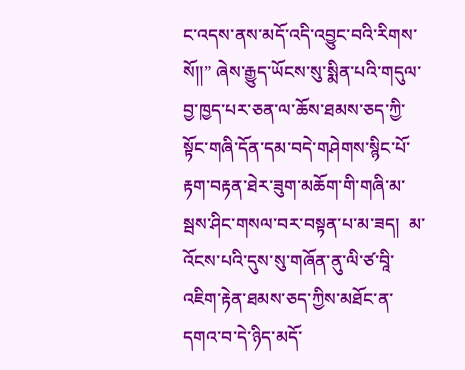ང་འདས་ནས་མདོ་འདི་འབྱུང་བའི་རིགས་སོ།།” ཞེས་རྒྱུད་ཡོངས་སུ་སྨིན་པའི་གདུལ་བྱ་ཁྱད་པར་ཅན་ལ་ཆོས་ཐམས་ཅད་ཀྱི་སྟོང་གཞི་དོན་དམ་བདེ་གཤེགས་སྙིང་པོ་རྟག་བརྟན་ཐེར་ཟུག་མཆོག་གི་གཞི་མ་སྦས་ཤིང་གསལ་བར་བསྟན་པ་མ་ཟད།  མ་འོངས་པའི་དུས་སུ་གཞོན་ནུ་ལི་ཙ་བཱི་འཇིག་རྟེན་ཐམས་ཅད་ཀྱིས་མཐོང་ན་དགའ་བ་དེ་ཉིད་མདོ་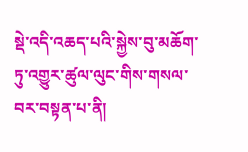སྡེ་འདི་འཆད་པའི་སྐྱེས་བུ་མཆོག་ཏུ་འགྱུར་ཚུལ་ལུང་གིས་གསལ་བར་བསྟན་པ་ནི།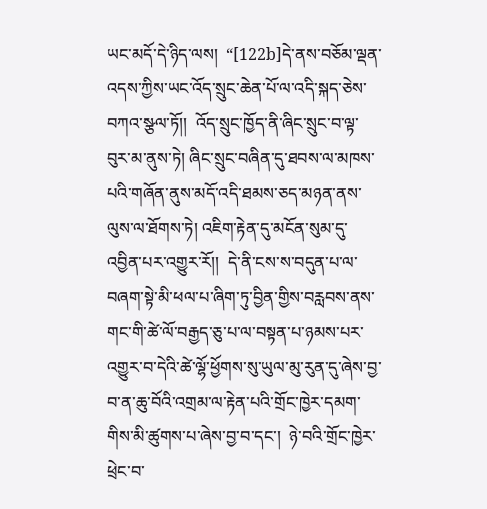ཡང་མདོ་དེ་ཉིད་ལས།  “[122b]དེ་ནས་བཅོམ་ལྡན་འདས་ཀྱིས་ཡང་འོད་སྲུང་ཆེན་པོ་ལ་འདི་སྐད་ཅེས་བཀའ་སྩལ་ཏོ།།  འོད་སྲུང་ཁྱོད་ནི་ཞིང་སྲུང་བ་ལྟ་བུར་མ་ནུས་ཏེ། ཞིང་སྲུང་བཞིན་དུ་ཐབས་ལ་མཁས་པའི་གཞོན་ནུས་མདོ་འདི་ཐམས་ཅད་མཉན་ནས་ལུས་ལ་ཐོགས་ཏེ། འཇིག་རྟེན་དུ་མངོན་སུམ་དུ་འབྱིན་པར་འགྱུར་རོ།།  དེ་ནི་ངས་ས་བདུན་པ་ལ་བཞག་སྟེ་མི་ཕལ་པ་ཞིག་ཏུ་བྱིན་གྱིས་བརླབས་ནས་གང་གི་ཚེ་ལོ་བརྒྱད་ཅུ་པ་ལ་བསྟན་པ་ཉམས་པར་འགྱུར་བ་དེའི་ཚེ་ལྷོ་ཕྱོགས་སུ་ཡུལ་མུ་རུན་དུ་ཞེས་བྱ་བ་ན་ཆུ་བོའི་འགྲམ་ལ་རྟེན་པའི་གྲོང་ཁྱེར་དམག་གིས་མི་ཚུགས་པ་ཞེས་བྱ་བ་དང་།  ཉེ་བའི་གྲོང་ཁྱེར་ཕྲེང་བ་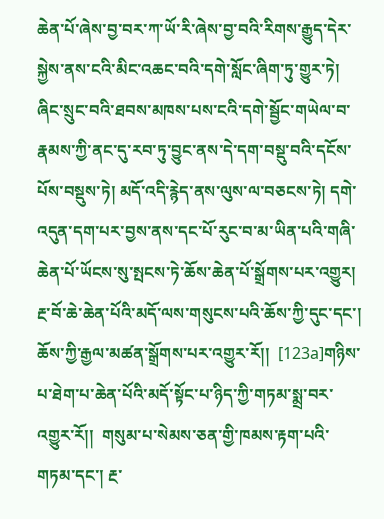ཆེན་པོ་ཞེས་བྱ་བར་ཀ་ཡོ་རི་ཞེས་བྱ་བའི་རིགས་རྒྱུད་དེར་སྐྱེས་ནས་ངའི་མིང་འཆང་བའི་དགེ་སློང་ཞིག་ཏུ་གྱུར་ཏེ། ཞིང་སྲུང་བའི་ཐབས་མཁས་པས་ངའི་དགེ་སྦྱོང་གཡེལ་བ་རྣམས་ཀྱི་ནང་དུ་རབ་ཏུ་བྱུང་ནས་དེ་དག་བསྡུ་བའི་དངོས་པོས་བསྡུས་ཏེ། མདོ་འདི་རྙེད་ནས་ལུས་ལ་བཅངས་ཏེ། དགེ་འདུན་དག་པར་བྱས་ནས་དང་པོ་རུང་བ་མ་ཡིན་པའི་གཞི་ཆེན་པོ་ཡོངས་སུ་སྤངས་ཏེ་ཆོས་ཆེན་པོ་སྒྲོགས་པར་འགྱུར།  རྔ་བོ་ཆེ་ཆེན་པོའི་མདོ་ལས་གསུངས་པའི་ཆོས་ཀྱི་དུང་དང་། ཆོས་ཀྱི་རྒྱལ་མཚན་སྒྲོགས་པར་འགྱུར་རོ།།  [123a]གཉིས་པ་ཐེག་པ་ཆེན་པོའི་མདོ་སྟོང་པ་ཉིད་ཀྱི་གཏམ་སྨྲ་བར་འགྱུར་རོ།།  གསུམ་པ་སེམས་ཅན་གྱི་ཁམས་རྟག་པའི་གཏམ་དང་། རྔ་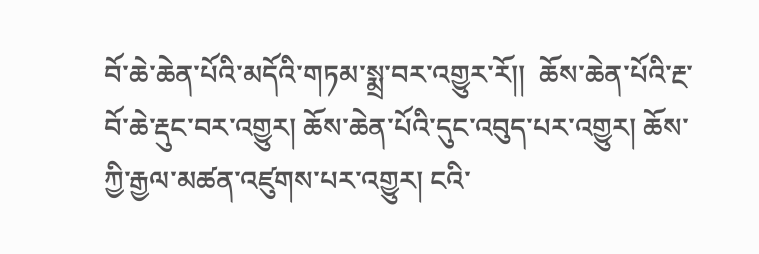བོ་ཆེ་ཆེན་པོའི་མདོའི་གཏམ་སྨྲ་བར་འགྱུར་རོ།།  ཆོས་ཆེན་པོའི་རྔ་བོ་ཆེ་རྡུང་བར་འགྱུར། ཆོས་ཆེན་པོའི་དུང་འབུད་པར་འགྱུར། ཆོས་ཀྱི་རྒྱལ་མཚན་འཛུགས་པར་འགྱུར། ངའི་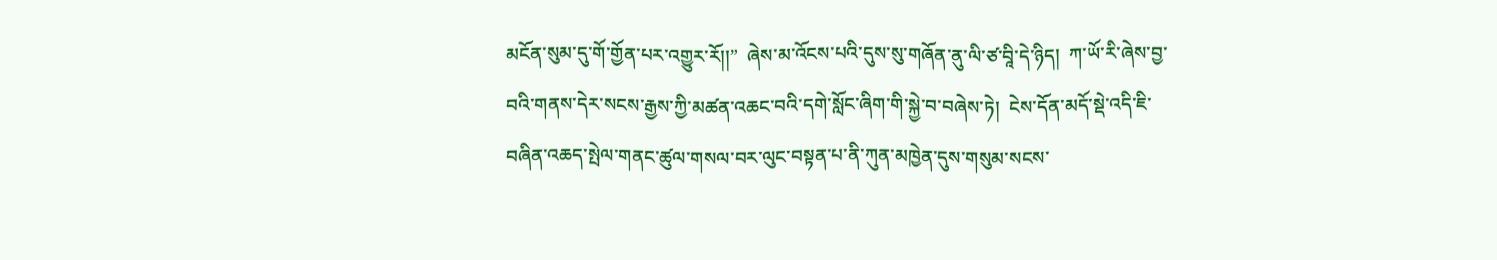མངོན་སུམ་དུ་གོ་གྱོན་པར་འགྱུར་རོ།།”  ཞེས་མ་འོངས་པའི་དུས་སུ་གཞོན་ནུ་ལི་ཙ་བཱི་དེ་ཉིད།  ཀ་ཡོ་རི་ཞེས་བྱ་བའི་གནས་དེར་སངས་རྒྱས་ཀྱི་མཚན་འཆང་བའི་དགེ་སློང་ཞིག་གི་སྐྱེ་བ་བཞེས་ཏེ།  ངེས་དོན་མདོ་སྡེ་འདི་ཇི་བཞིན་འཆད་སྤེལ་གནང་ཚུལ་གསལ་བར་ལུང་བསྟན་པ་ནི་ཀུན་མཁྱེན་དུས་གསུམ་སངས་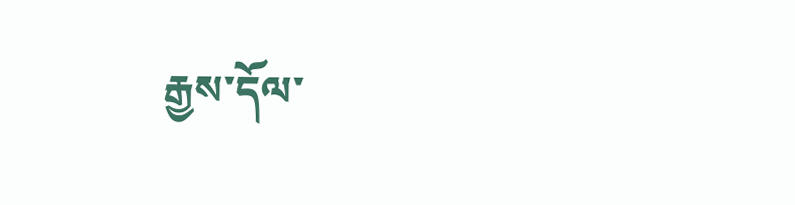རྒྱས་དོལ་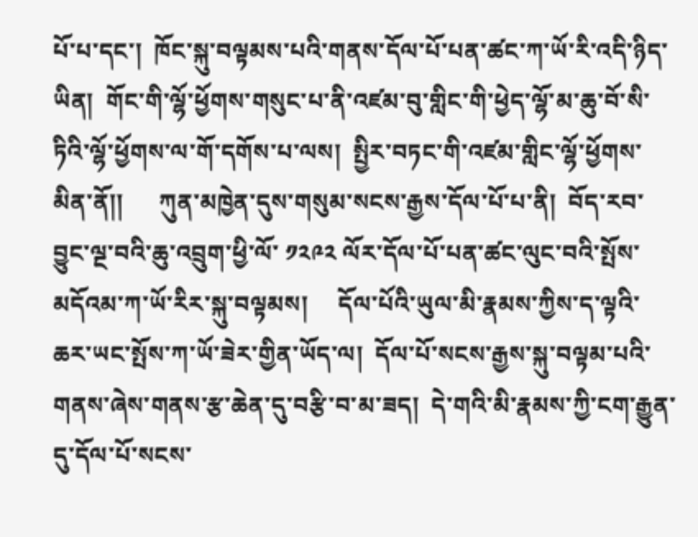པོ་པ་དང་།  ཁོང་སྐུ་བལྟམས་པའི་གནས་དོལ་པོ་པན་ཚང་ཀ་ཡོ་རི་འདི་ཉིད་ཡིན།  གོང་གི་ལྷོ་ཕྱོགས་གསུང་པ་ནི་འཛམ་བུ་གླིང་གི་ཕྱེད་ལྷོ་མ་ཆུ་བོ་སི་ཏིའི་ལྷོ་ཕྱོགས་ལ་གོ་དགོས་པ་ལས།  སྤྱིར་བཏང་གི་འཛམ་གླིང་ལྷོ་ཕྱོགས་མིན་ནོ།།      ཀུན་མཁྱེན་དུས་གསུམ་སངས་རྒྱས་དོལ་པོ་པ་ནི།  བོད་རབ་བྱུང་ལྔ་བའི་ཆུ་འབྲུག་ཕྱི་ལོ་ ༡༢༩༢ ལོར་དོལ་པོ་པན་ཚང་ལུང་བའི་སྤོས་མདོའམ་ཀ་ཡོ་རིར་སྐུ་བལྟམས།     དོལ་པོའི་ཡུལ་མི་རྣམས་ཀྱིས་ད་ལྟའི་ཆར་ཡང་སྤོས་ཀ་ཡོ་ཟེར་གྱིན་ཡོད་ལ།  དོལ་པོ་སངས་རྒྱས་སྐུ་བལྟམ་པའི་གནས་ཞེས་གནས་རྩ་ཆེན་དུ་བརྩི་བ་མ་ཟད།  དེ་གའི་མི་རྣམས་ཀྱི་ངག་རྒྱུན་དུ་དོལ་པོ་སངས་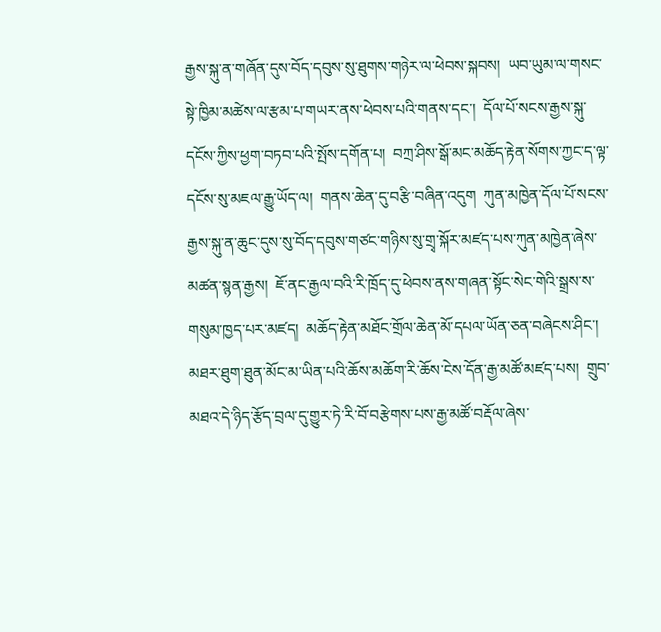རྒྱས་སྐུ་ན་གཞོན་དུས་བོད་དབུས་སུ་ཐུགས་གཉེར་ལ་ཕེབས་སྐབས།  ཡབ་ཡུམ་ལ་གསང་སྟེ་ཁྱིམ་མཚེས་ལ་རྩམ་པ་གཡར་ནས་ཕེབས་པའི་གནས་དང་།  དོལ་པོ་སངས་རྒྱས་སྐུ་དངོས་ཀྱིས་ཕྱག་བཏབ་པའི་སྤོས་དགོན་པ།  བཀྲ་ཤིས་སྒོ་མང་མཆོད་རྟེན་སོགས་ཀྱང་ད་ལྟ་དངོས་སུ་མཇལ་རྒྱུ་ཡོད་ལ།  གནས་ཆེན་དུ་བརྩི་བཞིན་འདུག  ཀུན་མཁྱེན་དོལ་པོ་སངས་རྒྱས་སྐུ་ན་ཆུང་དུས་སུ་བོད་དབུས་གཙང་གཉིས་སུ་གྲྭ་སྐོར་མཛད་པས་ཀུན་མཁྱེན་ཞེས་མཚན་སྙན་རྒྱས།  ཇོ་ནང་རྒྱལ་བའི་རི་ཁྲོད་དུ་ཕེབས་ནས་གཞན་སྟོང་སེང་གེའི་སྒྲས་ས་གསུམ་ཁྱད་པར་མཛད།  མཆོད་རྟེན་མཐོང་གྲོལ་ཆེན་མོ་དཔལ་ཡོན་ཅན་བཞེངས་ཤིང་།  མཐར་ཐུག་ཐུན་མོང་མ་ཡིན་པའི་ཆོས་མཆོག་རི་ཆོས་ངེས་དོན་རྒྱ་མཚོ་མཛད་པས།  གྲུབ་མཐའ་དེ་ཉིད་རྩོད་བྲལ་དུ་གྱུར་ཏེ་རི་བོ་བརྩེགས་པས་རྒྱ་མཚོ་བརྡོལ་ཞེས་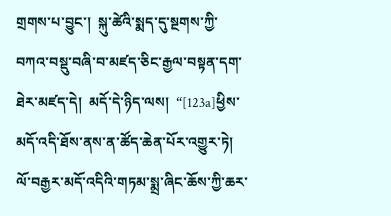གྲགས་པ་བྱུང་།  སྐུ་ཚེའི་སྨད་དུ་སྔགས་ཀྱི་བཀའ་བསྡུ་བཞི་བ་མཛད་ཅིང་རྒྱལ་བསྟན་དག་ཐེར་མཛད་དེ།  མདོ་དེ་ཉིད་ལས།  “[123a]ཕྱིས་མདོ་འདི་ཐོས་ནས་ན་ཚོད་ཆེན་པོར་འགྱུར་ཏེ། ལོ་བརྒྱར་མདོ་འདིའི་གཏམ་སྨྲ་ཞིང་ཆོས་ཀྱི་ཆར་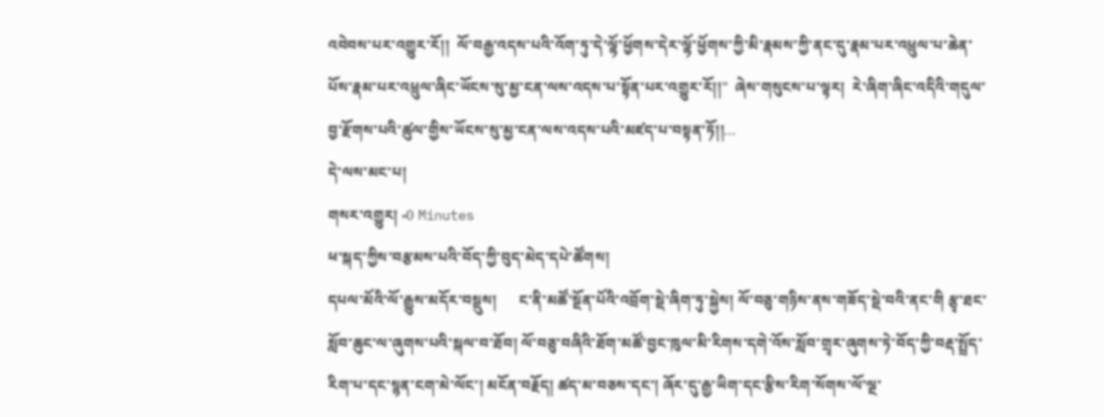འབེབས་པར་འགྱུར་རོ།།  ལོ་བརྒྱ་འདས་པའི་འོག་ཏུ་དེ་ལྷོ་ཕྱོགས་དེར་ལྷོ་ཕྱོགས་ཀྱི་མི་རྣམས་ཀྱི་ནང་དུ་རྣམ་པར་འཕྲུལ་པ་ཆེན་པོས་རྣམ་པར་འཕྲུལ་ཞིང་ཡོངས་སུ་མྱ་ངན་ལས་འདས་པ་སྟོན་པར་འགྱུར་རོ།།”  ཞེས་གསུངས་པ་ལྟར།  རེ་ཞིག་ཞིང་འདིའི་གདུལ་བྱ་རྫོགས་པའི་ཚུལ་གྱིས་ཡོངས་སུ་མྱ་ངན་ལས་འདས་པའི་མཛད་པ་བསྟན་ཏོ།།...
དེ་ལས་མང་པ།
གསར་འགྱུར། -0 Minutes
ཕ་སྐད་ཀྱིས་བརྩམས་པའི་བོད་ཀྱི་བུད་མེད་དཔེ་ཚོགས།
དཔལ་མོའི་ལོ་རྒྱུས་མདོར་བསྡུས།      ང་ནི་མཚོ་སྔོན་པོའི་འབྲོག་སྡེ་ཞིག་ཏུ་སྐྱེས། ལོ་བཅུ་གཉིས་ནས་གཟོད་སྡེ་བའི་ནང་གི རྩྭ་ཐང་སློབ་ཆུང་ལ་ཞུགས་པའི་སྐལ་བ་ཐོབ། ལོ་བཅུ་བཞིའི་ཐོག་མཚོ་བྱང་ཁུལ་མི་རིགས་དགེ་འོས་སློབ་གྲྭར་ཞུགས་ཏེ་བོད་ཀྱི་བརྡ་སྤྲོད་རིག་པ་དང་སྙན་ངག་མེ་ལོང་། མངོན་བརྗོད། ཚད་མ་བཅས་དང་། ཞོར་དུ་རྒྱ་ཡིག་དང་རྩིས་རིག་སོགས་ལོ་ལྔ་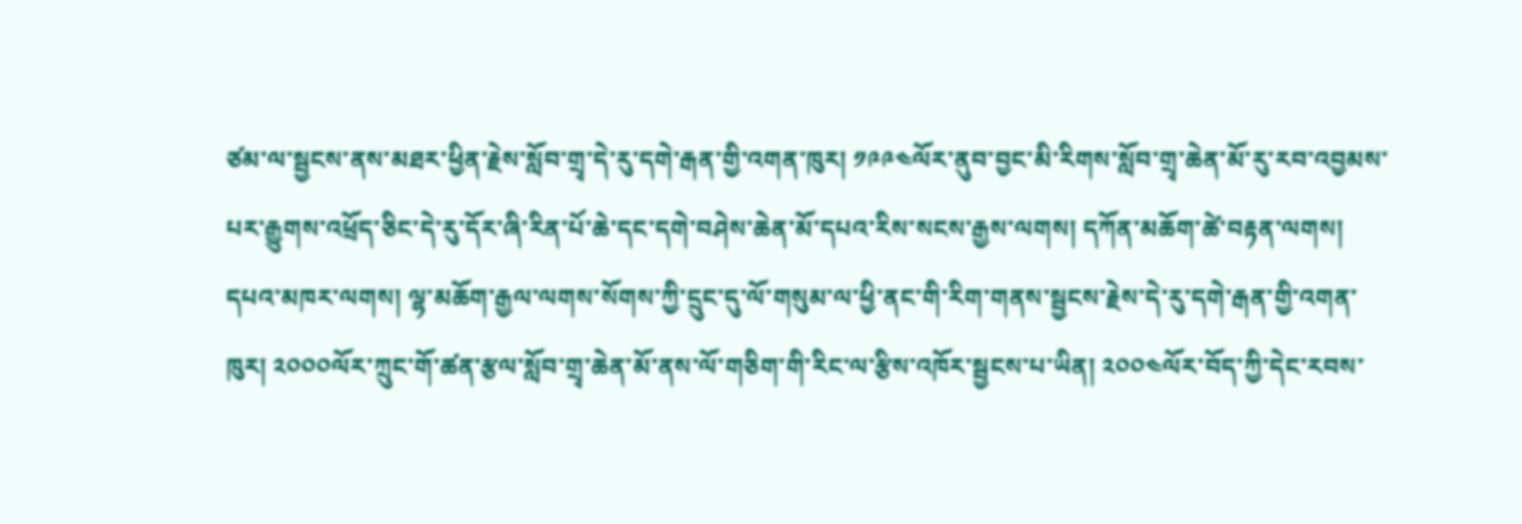ཙམ་ལ་སྦྱངས་ནས་མཐར་ཕྱིན་རྗེས་སློབ་གྲྭ་དེ་རུ་དགེ་རྒན་གྱི་འགན་ཁུར། ༡༩༩༤ལོར་ནུབ་བྱང་མི་རིགས་སློབ་གྲྭ་ཆེན་མོ་རུ་རབ་འབྱམས་པར་རྒྱུགས་འཕྲོད་ཅིང་དེ་རུ་དོར་ཞི་རིན་པོ་ཆེ་དང་དགེ་བཤེས་ཆེན་མོ་དཔའ་རིས་སངས་རྒྱས་ལགས། དཀོན་མཆོག་ཚེ་བརྟན་ལགས། དཔའ་མཁར་ལགས། ལྷ་མཆོག་རྒྱལ་ལགས་སོགས་ཀྱི་དྲུང་དུ་ལོ་གསུམ་ལ་ཕྱི་ནང་གི་རིག་གནས་སྦྱངས་རྗེས་དེ་རུ་དགེ་རྒན་གྱི་འགན་ཁུར། ༢༠༠༠ལོར་ཀྲུང་གོ་ཚན་རྩལ་སློབ་གྲྭ་ཆེན་མོ་ནས་ལོ་གཅིག་གི་རིང་ལ་རྩིས་འཁོར་སྦྱངས་པ་ཡིན། ༢༠༠༤ལོར་བོད་ཀྱི་དེང་རབས་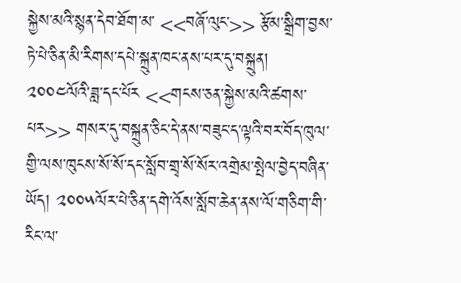སྐྱེས་མའི་སྙན་དེབ་ཐོག་མ་ <<བཞོ་ལུང་>> རྩོམ་སྒྲིག་བྱས་ཏེ་པེ་ཅིན་མི་རིགས་དཔེ་སྐྲུན་ཁང་ནས་པར་དུ་བསྐྲུན། ༢༠༠༤ལོའི་ཟླ་དང་པོར <<གངས་ཅན་སྐྱེས་མའི་ཚགས་པར>> གསར་དུ་བསྐྲུན་ཅིང་དེ་ནས་བཟུང་ད་ལྟའི་བར་བོད་ཁུལ་གྱི་ལས་ཁུངས་སོ་སོ་དང་སློབ་གྲྭ་སོ་སོར་འགྲེམ་སྤེལ་བྱེད་བཞིན་ཡོད། ༢༠༠༥ལོར་པེ་ཅིན་དགེ་འོས་སློབ་ཆེན་ནས་ལོ་གཅིག་གི་རིང་ལ་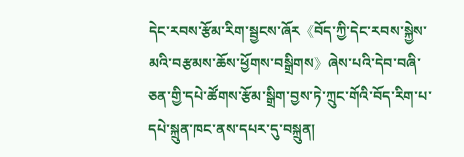དེང་རབས་རྩོམ་རིག་སྦྱངས་ཞོར《བོད་ཀྱི་དེང་རབས་སྐྱེས་མའི་བརྩམས་ཆོས་ཕྱོགས་བསྒྲིགས》ཞེས་པའི་དེབ་བཞི་ཅན་གྱི་དཔེ་ཚོགས་རྩོམ་སྒྲིག་བྱས་ཏེ་ཀྲུང་གོའི་བོད་རིག་པ་དཔེ་སྐྲུན་ཁང་ནས་དཔར་དུ་བསྐྲུན།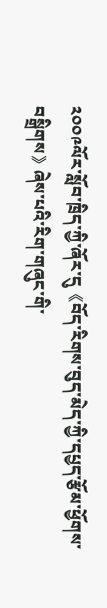༢༠༠༩ལོར་སློབ་ཁྲིད་ཀྱི་ཞོར་དུ《བོད་རིགས་བུད་མེད་ཀྱི་དཔྱད་རྩོམ་ཕྱོགས་བསྒྲིགས》ཞེས་པའི་རིག་གཞུང་གི་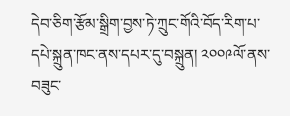དེབ་ཅིག་རྩོམ་སྒྲིག་བྱས་ཏེ་ཀྲུང་གོའི་བོད་རིག་པ་དཔེ་སྐྲུན་ཁང་ནས་དཔར་དུ་བསྐྲུན། ༢༠༠༩ལོ་ནས་བཟུང་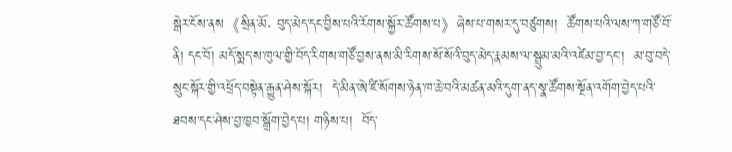སྒེར་ངོས་ནས《སྲིན་མོ· བུད་མེད་དང་བྱིས་པའི་རོགས་སྐྱོར་ཚོགས་པ》ཞེས་པ་གསར་དུ་བཙུགས།  ཚོགས་པའི་ལས་ཀ་གཙོ་བོ་ནི། དང་བོ། མདོ་སྨད་ས་ཁུལ་གྱི་བོད་རིགས་གཙོ་བྱས་ནས་མི་རིགས་སོ་སོའི་བུད་མེད་རྣམས་ལ་སྦྲུམ་མའི་འཛེམ་བྱ་དང་།  མ་བུ་བདེ་སྲུང་སྐོར་གྱི་འཕྲོད་བསྟེན་རྒྱུན་ཤེས་སྐོར།  དེ་མིན་ཨེ་ཛི་སོགས་ཉེན་ཁ་ཆེ་བའི་མཚན་མའི་དུག་ནད་སྣ་ཚོགས་སྔོན་འགོག་བྱེད་པའི་ཐབས་དང་ཤེས་བྱ་ཁྱབ་སྒྲོག་བྱེད་པ། གཉིས་པ།  བོད་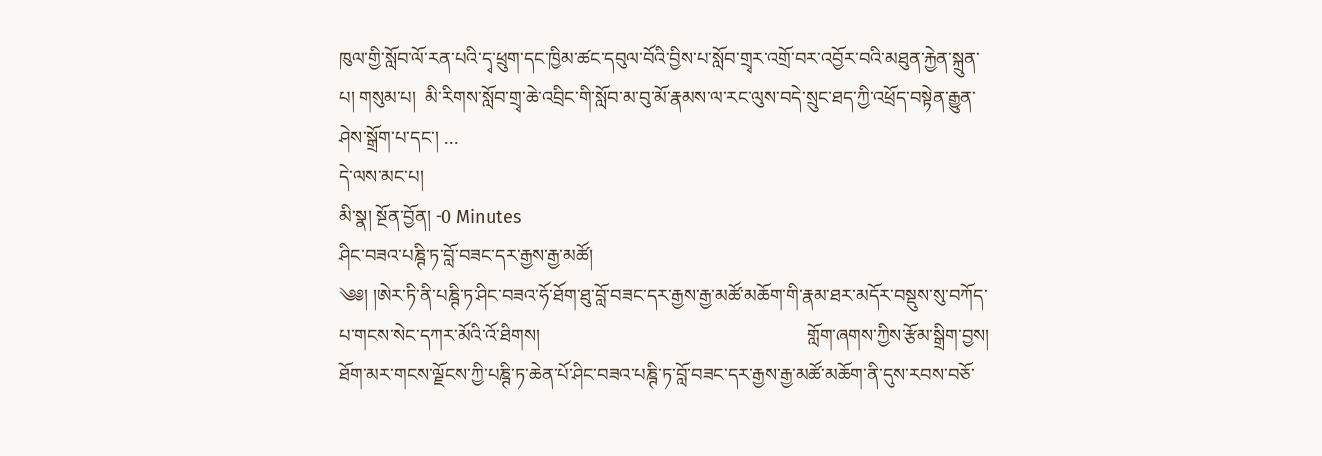ཁུལ་གྱི་སློབ་ལོ་རན་པའི་དྭ་ཕྲུག་དང་ཁྱིམ་ཚང་དབུལ་བོའི་བྱིས་པ་སློབ་གྲྭར་འགྲོ་བར་འབྱོར་བའི་མཐུན་རྐྱེན་སྐྲུན་པ། གསུམ་པ།  མི་རིགས་སློབ་གྲྭ་ཆེ་འབྲིང་གི་སློབ་མ་བུ་མོ་རྣམས་ལ་རང་ལུས་བདེ་སྲུང་ཐད་ཀྱི་འཕྲོད་བསྟེན་རྒྱུན་ཤེས་སྒྲོག་པ་དང་། ...
དེ་ལས་མང་པ།
མི་སྣ། སྔོན་བྱོན། -0 Minutes
ཤིང་བཟའ་པཎྚི་ཏ་བློ་བཟང་དར་རྒྱས་རྒྱ་མཚོ།
༄༅། །ཨེར་ཏི་ནི་པཎྚི་ཏ་ཤིང་བཟའ་ཧོ་ཐོག་ཐུ་བློ་བཟང་དར་རྒྱས་རྒྱ་མཚོ་མཆོག་གི་རྣམ་ཐར་མདོར་བསྡུས་སུ་བཀོད་པ་གངས་སེང་དཀར་མོའི་འོ་ཐིགས།                                                         གློག་ཞགས་ཀྱིས་རྩོམ་སྒྲིག་བྱས།        ཐོག་མར་གངས་ལྗོངས་ཀྱི་པཎྚི་ཏ་ཆེན་པོ་ཤིང་བཟའ་པཎྚི་ཏ་བློ་བཟང་དར་རྒྱས་རྒྱ་མཚོ་མཆོག་ནི་དུས་རབས་བཅོ་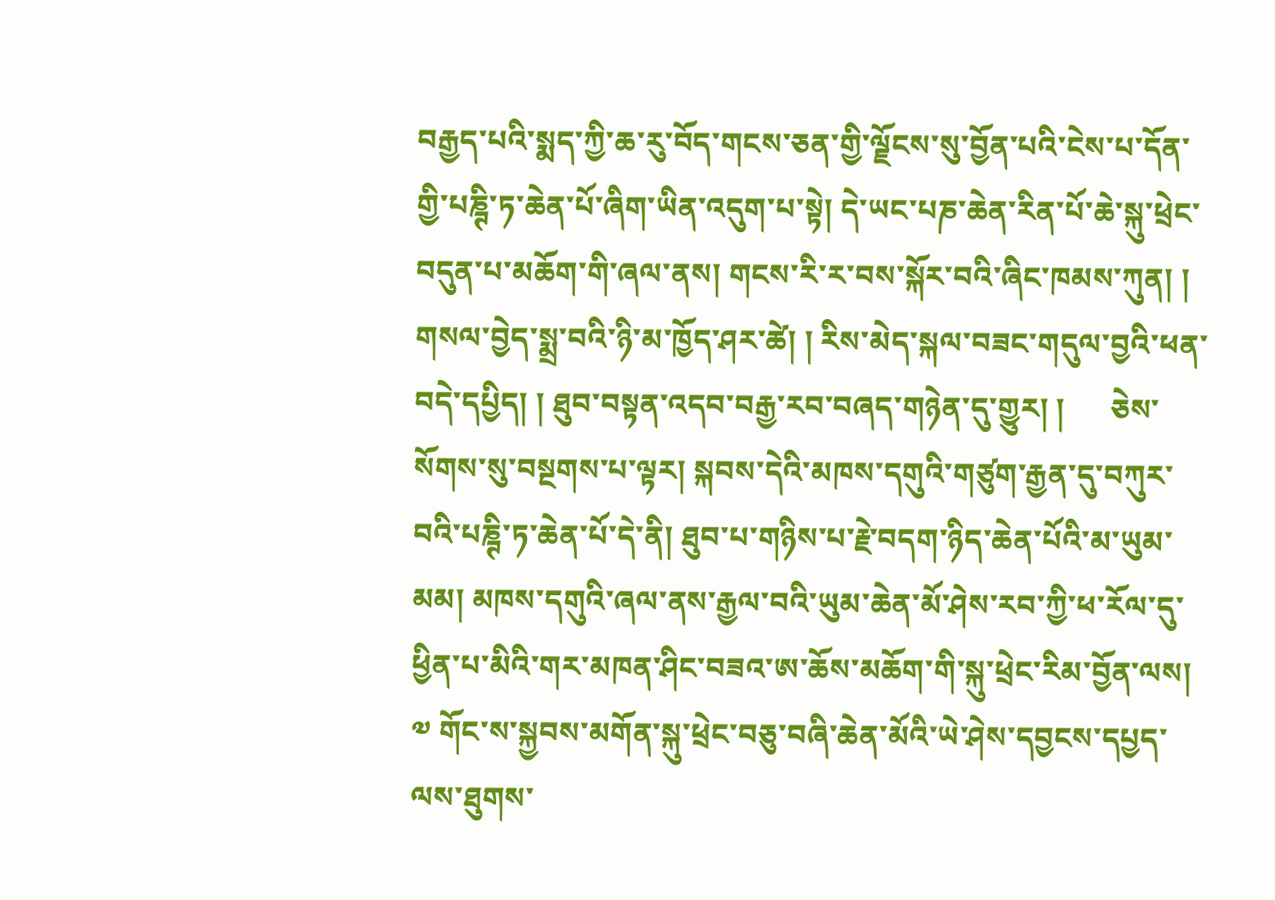བརྒྱད་པའི་སྨད་ཀྱི་ཆ་རུ་བོད་གངས་ཅན་གྱི་ལྗོངས་སུ་བྱོན་པའི་ངེས་པ་དོན་གྱི་པཎྚི་ཏ་ཆེན་པོ་ཞིག་ཡིན་འདུག་པ་སྟེ། དེ་ཡང་པཎ་ཆེན་རིན་པོ་ཆེ་སྐུ་ཕྲེང་བདུན་པ་མཆོག་གི་ཞལ་ནས། གངས་རི་ར་བས་སྐོར་བའི་ཞིང་ཁམས་ཀུན། ། གསལ་བྱེད་སྨྲ་བའི་ཉི་མ་ཁྱོད་ཤར་ཚེ། ། རིས་མེད་སྐལ་བཟང་གདུལ་བྱའི་ཕན་བདེ་དཔྱིད། ། ཐུབ་བསྟན་འདབ་བརྒྱ་རབ་བཞད་གཉེན་དུ་གྱུར། །      ཅེས་སོགས་སུ་བསྔགས་པ་ལྟར། སྐབས་དེའི་མཁས་དགུའི་གཙུག་རྒྱན་དུ་བཀུར་བའི་པཎྚི་ཏ་ཆེན་པོ་དེ་ནི། ཐུབ་པ་གཉིས་པ་རྗེ་བདག་ཉིད་ཆེན་པོའི་མ་ཡུམ་མམ། མཁས་དགུའི་ཞལ་ནས་རྒྱལ་བའི་ཡུམ་ཆེན་མོ་ཤེས་རབ་ཀྱི་ཕ་རོལ་དུ་ཕྱིན་པ་མིའི་གར་མཁན་ཤིང་བཟའ་ཨ་ཆོས་མཆོག་གི་སྐུ་ཕྲེང་རིམ་བྱོན་ལས། ༧ གོང་ས་སྐྱབས་མགོན་སྐུ་ཕྲེང་བཅུ་བཞི་ཆེན་མོའི་ཡེ་ཤེས་དབྱངས་དཔྱད་ལས་ཐུགས་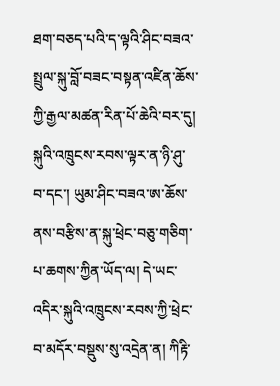ཐག་བཅད་པའི་ད་ལྟའི་ཤིང་བཟའ་སྤྲུལ་སྐུ་བློ་བཟང་བསྟན་འཛིན་ཆོས་ཀྱི་རྒྱལ་མཚན་རིན་པོ་ཆེའི་བར་དུ། སྐུའི་འཁྲུངས་རབས་ལྟར་ན་ཉི་ཤུ་བ་དང་། ཡུམ་ཤིང་བཟའ་ཨ་ཆོས་ནས་བརྩིས་ན་སྐུ་ཕྲེང་བཅུ་གཅིག་པ་ཆགས་ཀྱིན་ཡོད་ལ། དེ་ཡང་འདིར་སྐུའི་འཁྲུངས་རབས་ཀྱི་ཕྲེང་བ་མདོར་བསྡུས་སུ་འདྲེན་ན། ཀིརྟི་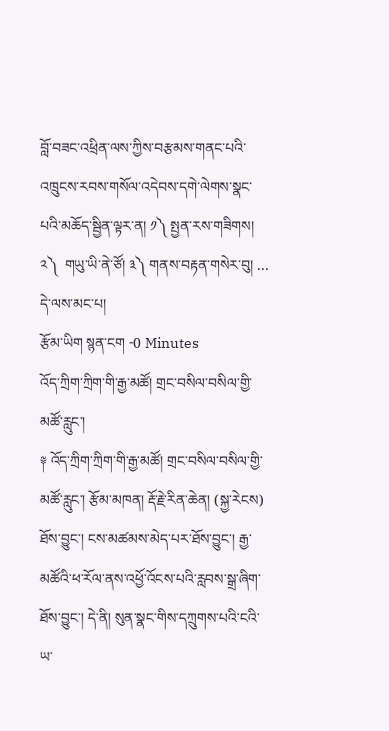བློ་བཟང་འཕྲིན་ལས་ཀྱིས་བརྩམས་གནང་པའི་འཁྲུངས་རབས་གསོལ་འདེབས་དགེ་ལེགས་སྣང་པའི་མཆོད་སྦྱིན་ལྟར་ན། ༡༽ སྤྱན་རས་གཟིགས། ༢༽  གཡུ་ཡི་ནེ་ཙོ། ༣༽ གནས་བརྟན་གསེར་བུ། ...
དེ་ལས་མང་པ།
རྩོམ་ཡིག སྙན་ངག -0 Minutes
འོད་ཀྲིག་ཀྲིག་གི་རྒྱ་མཚོ། གྲང་བསིལ་བསིལ་གྱི་མཚོ་རླུང་།
༈ འོད་ཀྲིག་ཀྲིག་གི་རྒྱ་མཚོ། གྲང་བསིལ་བསིལ་གྱི་མཚོ་རླུང་། རྩོམ་མཁན། རྡོ་རྗེ་རིན་ཆེན། (སྐྱ་རེངས) ཐོས་བྱུང་། ངས་མཚམས་མེད་པར་ཐོས་བྱུང་། རྒྱ་མཚོའི་ཕ་རོལ་ནས་འཕྱོ་འོངས་པའི་རླབས་སྒྲ་ཞིག་ཐོས་བྱུང་། དེ་ནི། སུན་སྣང་གིས་དཀྲུགས་པའི་ངའི་ཡ་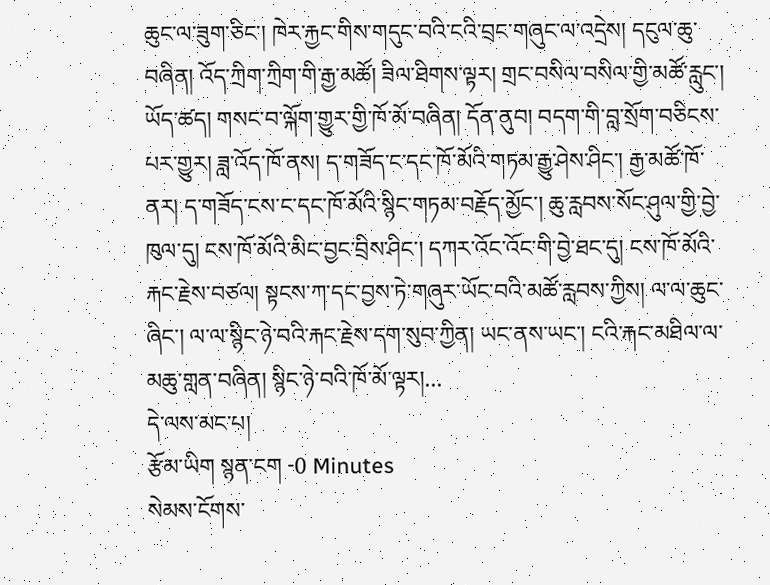ཆུང་ལ་ཟུག་ཅིང་། ཁེར་རྐྱང་གིས་གདུང་བའི་ངའི་བྲང་གཞུང་ལ་འདྲེས། དངུལ་ཆུ་བཞིན། འོད་ཀྲིག་ཀྲིག་གི་རྒྱ་མཚོ། ཟིལ་ཐིགས་ལྟར། གྲང་བསིལ་བསིལ་གྱི་མཚོ་རླུང་། ཡོད་ཚད། གསང་བ་ལྐོག་གྱུར་གྱི་ཁོ་མོ་བཞིན། དོན་ནུབ། བདག་གི་བླ་སྲོག་བཅིངས་པར་གྱུར། ཟླ་འོད་ཁོ་ནས། ད་གཟོད་ང་དང་ཁོ་མོའི་གཏམ་རྒྱུ་ཤེས་ཤིང་། རྒྱ་མཚོ་ཁོ་ནར། ད་གཟོད་ངས་ང་དང་ཁོ་མོའི་སྙིང་གཏམ་བརྗོད་མྱོང་། ཆུ་རླབས་སོང་ཤུལ་གྱི་བྱེ་ཁུལ་དུ། ངས་ཁོ་མོའི་མིང་བྱང་བྲིས་ཤིང་། དཀར་འོང་འོང་གི་བྱེ་ཐང་དུ། ངས་ཁོ་མོའི་རྐང་རྗེས་བཙལ། སྟངས་ཀ་དང་བྱས་ཏེ་གཞུར་ཡོང་བའི་མཚོ་རླབས་ཀྱིས། ལ་ལ་ཆུང་ཞིང་། ལ་ལ་སྙིང་ཉེ་བའི་རྐང་རྗེས་དག་སུབ་ཀྱིན། ཡང་ནས་ཡང་། ངའི་རྐང་མཐིལ་ལ་མཆུ་གླན་བཞིན། སྙིང་ཉེ་བའི་ཁོ་མོ་ལྟར།...
དེ་ལས་མང་པ།
རྩོམ་ཡིག སྙན་ངག -0 Minutes
སེམས་ངོགས་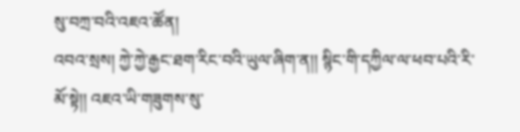སུ་བཀྲ་བའི་འཇའ་ཚོན།
འབའ་སྲས། ཀྱེ་ཀྱེ་རྒྱང་ཐག་རིང་བའི་ཡུལ་ཞིག་ན།། སྙིང་གི་དཀྱིལ་ལ་ཕབ་པའི་རི་མོ་སྟེ།། འཇའ་ཡི་གཟུགས་སུ་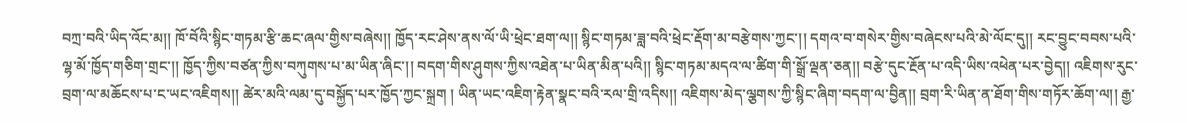བཀྲ་བའི་ཡིད་འོང་མ།། ཁོ་བོའི་སྙིང་གཏམ་རྩི་ཆང་ཞལ་གྱིས་བཞེས།། ཁྱོད་རང་ཤེས་ནས་ལོ་ཡི་ཕྲེང་ཐག་ལ།། སྙིང་གཏམ་ཟླ་བའི་ཕྲེང་རྡོག་མ་བརྩེགས་ཀྱང་།། དགའ་བ་གསེར་གྱིས་བཞེངས་པའི་མེ་ལོང་དུ།། རང་བྱུང་བབས་པའི་ལྷ་མོ་ཁྱོད་གཅིག་གྲང་།། ཁྱོད་ཀྱིས་བཙན་ཀྱིས་བཀུགས་པ་མ་ཡིན་ཞིང་།། བདག་གིས་ཤུགས་ཀྱིས་འཐེན་པ་ཡིན་མིན་པའི།། སྙིང་གཏམ་མདའ་ལ་ཚིག་གི་སྒྲོ་ལྡན་ཅན།། བརྩེ་དུང་རྔོན་པ་འདི་ཡིས་འཕེན་པར་བྱེད།། འཇིགས་རུང་བྲག་ལ་མཆོངས་པ་ང་ཡང་འཇིགས།། ཚེར་མའི་ལམ་དུ་བསྐྱོད་པར་ཁྱོད་ཀྱང་སྐྲག ། ཡིན་ཡང་འཇིག་རྟེན་སྣང་བའི་རལ་གྲི་འདིས།། འཇིགས་མེད་ལྕགས་ཀྱི་སྙིང་ཞིག་བདག་ལ་བྱིན།། བྲག་རི་ཡིན་ན་ཐོག་གིས་གཏོར་ཆོག་ལ།། རྒྱ་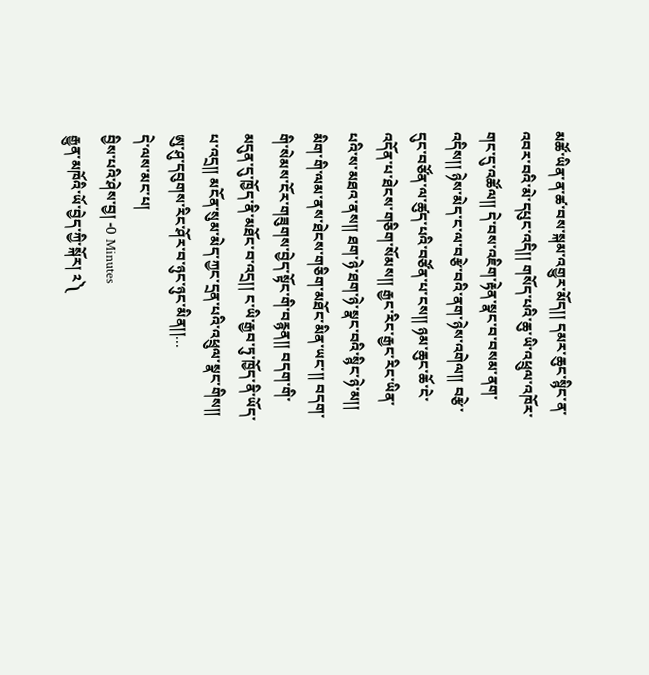མཚོ་ཡིན་ན་ཚ་བས་སྐམ་འགྱུར་མོད།། དམར་ཆུང་སྙིང་ན་འབར་བའི་མེ་དཔུང་འདི།། གསོད་པའི་ཆུ་ཡི་འཕྲུལ་འཁོར་གང་དུ་འཚོལ།། དེ་བས་འཇིག་རྟེན་སྣང་བ་བསམ་ནག་འདིས།། ཉེས་མེད་ང་ལ་བརྩེ་བའི་ནག་ཉེས་འགེལ།། བརྩེ་དུང་བཙོན་ལ་ཚུད་པའི་བཙོན་པ་ངས།། ཉམ་ཆུང་ཆོ་ངེ་འདོན་པ་ཐེངས་གཅིག་སོམས།། རྒྱང་རིང་རྒྱང་རིང་ཡིན་པའི་ས་མཐའ་ནས།། ཐག་ཉེ་ཐག་ཉེ་སྣང་བའི་སྙིང་ཉེ་མ།། མིག་གི་ལམ་ནས་ཐེངས་གཅིག་མཐོང་མིན་ཡང་།། བདག་གི་སེམས་ངོར་གཟུགས་བྱེད་སྟོང་གི་བརྙན།། བདག་གི་མདུན་དུ་ཁྱོད་ནི་མཐོང་བ་འདྲ།། ང་ཡི་རྒྱབ་ཏུ་ཁྱོད་ནི་ཡོད་པ་འདྲ།། མངོན་སུམ་མེད་ཀྱང་དྲན་པའི་འཕྲུལ་སྣང་གིས།། ཨུ་ཤུ་དབུགས་རིང་ཤོར་བ་ཉུང་ཉུང་མིན།།...
དེ་ལས་མང་པ།
བྱིས་པའི་ཤེས་བྱ། -0 Minutes
རྒྱུན་མཁོའི་ཡོ་བྱེད་ཀྱི་སྐོར། ༢༽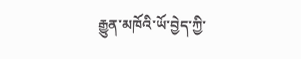རྒྱུན་མཁོའི་ཡོ་བྱེད་ཀྱི་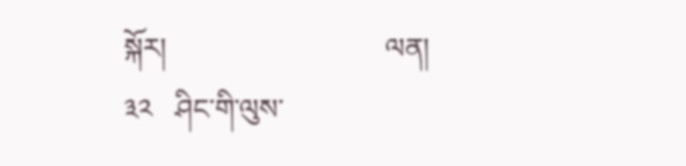སྐོར།                              ལན། ༣༢   ཤིང་གི་ལུས་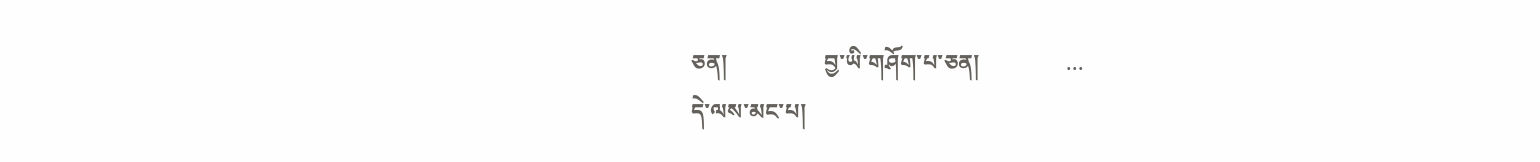ཅན།                 བྱ་ཡི་གཤོག་པ་ཅན།               ...
དེ་ལས་མང་པ།